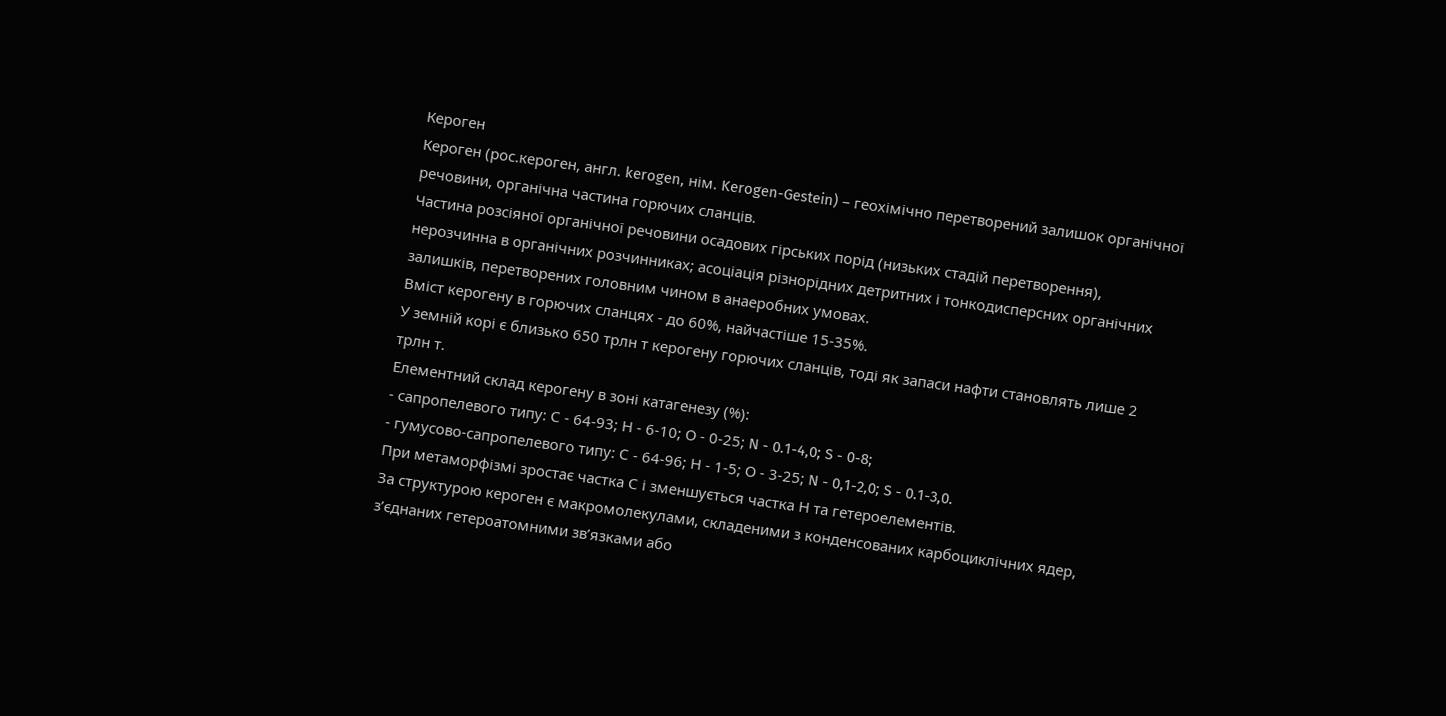Кероген
Кероген (рос.кероген, англ. kerogen, нім. Kerogen-Gestein) – геохімічно перетворений залишок органічної речовини, органічна частина горючих сланців.
Частина розсіяної органічної речовини осадових гірських порід (низьких стадій перетворення), нерозчинна в органічних розчинниках; асоціація різнорідних детритних і тонкодисперсних органічних залишків, перетворених головним чином в анаеробних умовах.
Вміст керогену в горючих сланцях - до 60%, найчастіше 15-35%.
У земній корі є близько 650 трлн т керогену горючих сланців, тоді як запаси нафти становлять лише 2 трлн т.
Елементний склад керогену в зоні катагенезу (%):
- сапропелевого типу: С - 64-93; Н - 6-10; О - 0-25; N - 0.1-4,0; S - 0-8;
- гумусово-сапропелевого типу: С - 64-96; Н - 1-5; О - 3-25; N - 0,1-2,0; S - 0.1-3,0.
При метаморфізмі зростає частка С і зменшується частка Н та гетероелементів.
За структурою кероген є макромолекулами, складеними з конденсованих карбоциклічних ядер, з’єднаних гетероатомними зв’язками або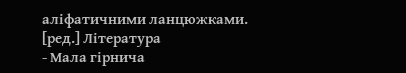аліфатичними ланцюжками.
[ред.] Література
- Мала гірнича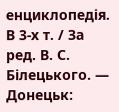енциклопедія. В 3-х т. / За ред. В. С. Білецького. — Донецьк: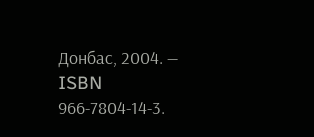Донбас, 2004. — ISBN 966-7804-14-3.